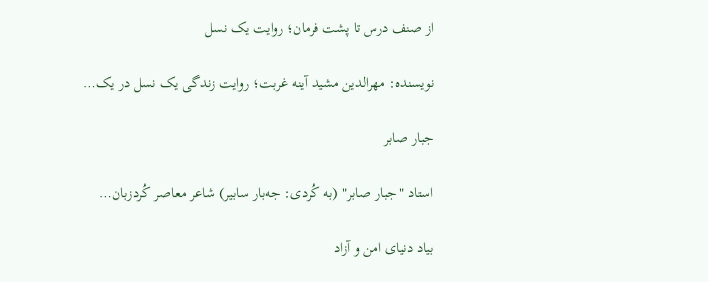از صنف درس تا پشت فرمان؛ روایت یک نسل

نویسنده: مهرالدین مشید آینه غربت؛ روایت زندگی یک نسل در یک…

جبار صابر

استاد "جبار صابر" (به کُردی: جەبار سابیر) شاعر معاصر کُردزبان…

بیاد دنیای امن و آزاد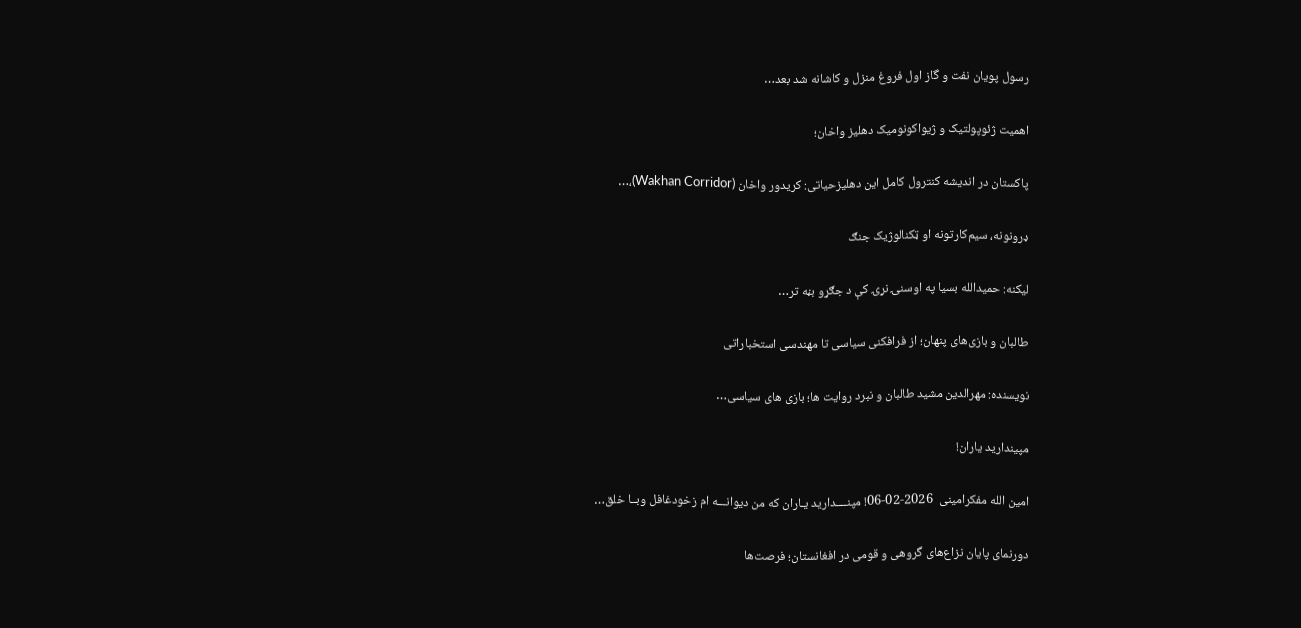رسول پویان نفت و گاز اول فروغ منزل و کاشانه شد بعد…

اهمیت ژئوپولتیک و ژیواکونومیک دهلیز واخان؛

پاکستان در اندیشه کنترول کامل این دهلیزحیاتی: کریدور واخان (Wakhan Corridor)،…

ډرونونه، سیم‌کارتونه او ټکنالوژیک جنګ

ليکنه: حميدالله بسيا په اوسنۍ نړۍ کې د جګړو بڼه تر…

طالبان و بازی‌های پنهان؛ از فرافکنی سیاسی تا مهندسی استخباراتی

نویسنده: مهرالدین مشید طالبان و نبرد روایت ها؛ بازی های سیاسی…

مپیندارید یاران!

امین الله مفکرامینی  2026-02-06! مپنــــدارید یـاران که من دیوانـــه ام زخودغافل وبــا خلق…

دورنمای پایان نزاع‌های گروهی و قومی در افغانستان؛ فرصت‌ها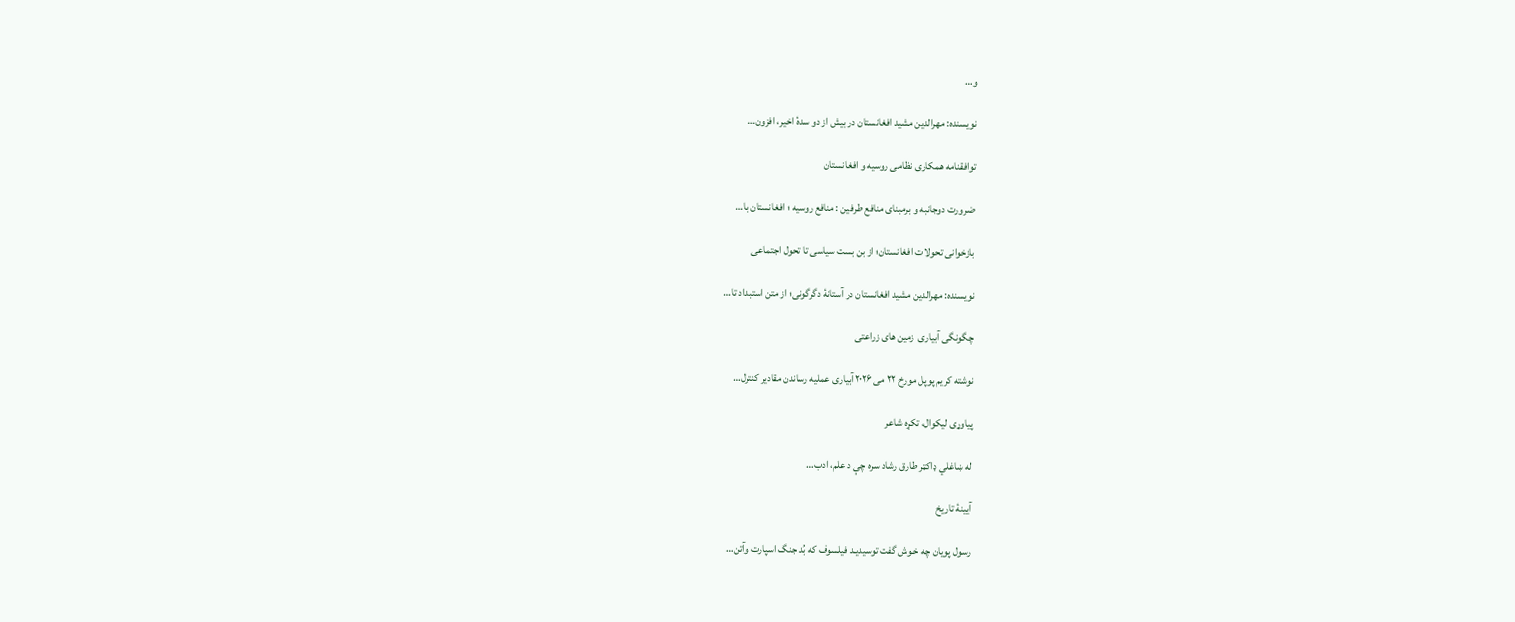و…

نویسنده: مهرالدین مشید افغانستان در بیش از دو سدهٔ اخیر، افزون…

توافقنامه همکاری نظامی روسیه و افغانستان

ضرورت دوجانبه و برمبنای منافع طرفین : منافع روسیه ؛ افغانستان با…

بازخوانی تحولات افغانستان؛ از بن بست سیاسی تا تحول اجتماعی

نویسنده: مهرالدین مشید افغانستان در آستانهٔ دگرگونی؛ از متن استبداد تا…

چگونگی آبیاری  زمین های زراعتی

نوشته کریم پوپل مورخ ۲۲ می ۲۰۲۶ آبیاری عملیه رساندن مقادیر کنترل…

پیاوړی لیکوال، تکړه شاعر

له ښاغلي ډاکټر طارق رشاد سره چې د علم، ادب…

آیینۀ تاریخ

رسول پویان چه خـوش گفت توسیدیـد فیلسوف که بُد جنگ اسپارت وآتن…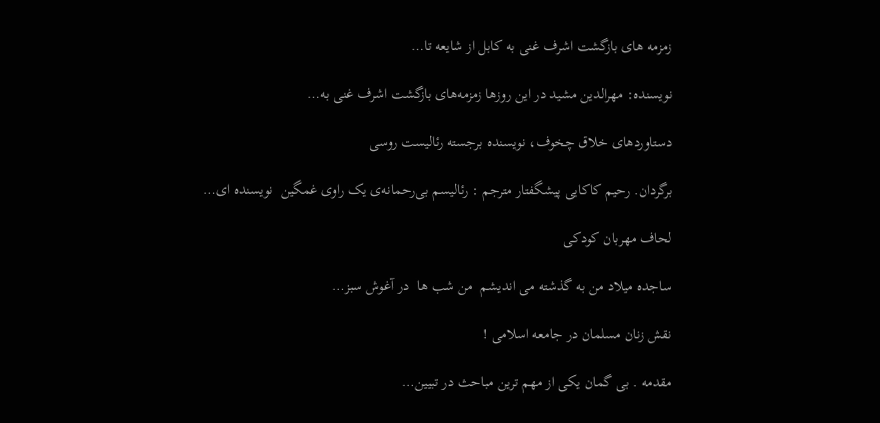زمزمه های بازگشت اشرف غنی به کابل از شایعه تا…

نویسنده: مهرالدین مشید در این روزها زمزمه‌های بازگشت اشرف غنی به…

دستاوردهای خلاق چخوف، نویسنده برجسته رئالیست روسی

برگردان. رحیم کاکایی پیشگفتار مترجم : رئالیسم بی‌رحمانه‌ی یک راوی غمگین  نویسنده ای…

لحاف مهربان کودکی

ساجده میلاد من به گذشته می اندیشم  من شب ها  در آغوش سبز…

نقش زنان مسلمان در جامعه اسلامی !

مقدمه . بی گمان یکی از مهم ترین مباحث در تبیین…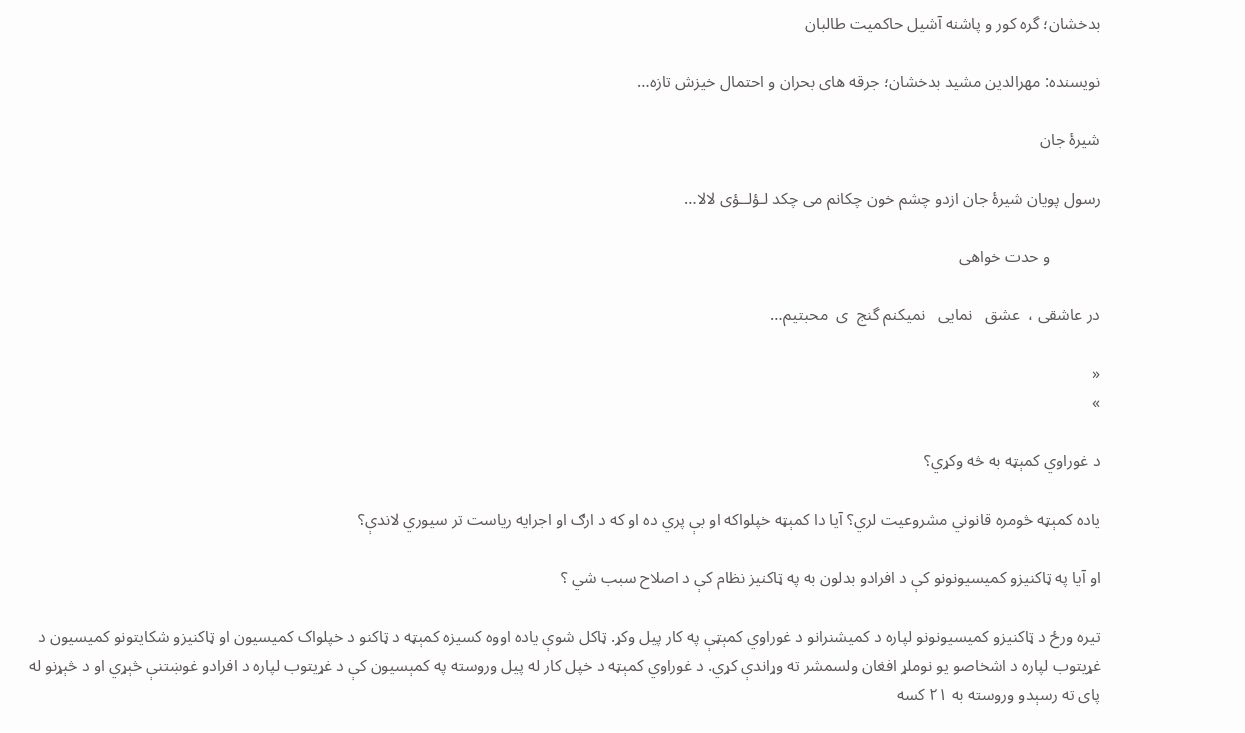بدخشان؛ گره کور و پاشنه آشیل حاکمیت طالبان

نویسنده: مهرالدین مشید بدخشان؛ جرقه های بحران و احتمال خیزش تازه…

شیرۀ جان

رسول پویان شیرۀ جان ازدو چشم خون چکانم می چکد لـؤلــؤی لالا…

            و حدت خواهی

در عاشقی ،  عشق   نمایی   نمیکنم گنج  ی  محبتیم…

«
»

د غوراوي کمېټه به څه وکړي؟

ياده کمېټه څومره قانوني مشروعيت لري؟ آيا دا کمېټه خپلواکه او بې پري ده او که د ارګ او اجرايه رياست تر سيوري لاندې؟

او آيا په ټاکنيزو کميسيونونو کې د افرادو بدلون به په ټاکنيز نظام کې د اصلاح سبب شي ؟

تيره ورځ د ټاکنیزو کمیسیونونو لپاره د کمیشنرانو د غوراوي کمېټې په کار پیل وکړ. ټاکل شوې ياده اووه کسیزه کمېټه د ټاکنو د خپلواک کمیسیون او ټاکنیزو شکایتونو کمیسیون د غړیتوب لپاره د اشخاصو یو نوملړ افغان ولسمشر ته وړاندې کړي. د غوراوي کمېټه د خپل کار له پيل وروسته په کمېسيون کې د غړيتوب لپاره د افرادو غوښتنې څېړي او د څېړنو له پاى ته رسېدو وروسته به ٢١ کسه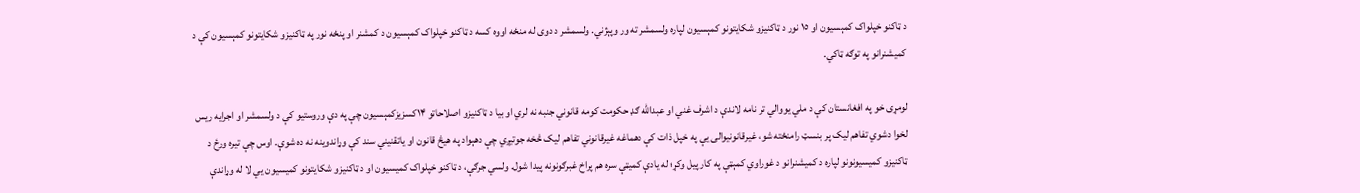د ټاکنو خپلواک کمېسيون او ١٥ نور د ټاکنيزو شکايتونو کمېسيون لپاره ولسمشر ته ور وپېژني. ولسمشر د دوى له منځه اووه کسه د ټاکنو خپلواک کمېسيون د کمشنر او پنځه نور په ټاکنيزو شکايتونو کمېسيون کې د کميشنرانو په توګه ټاکي.

لومړی خو په افغانستان کې د ملي يووالي تر نامه لاندې د اشرف غني او عبدالله ګډ حکومت کومه قانوني جنبه نه لري او بيا د ټاکنيزو اصلاحاتو ۱۴کسزيزکمېسيون چې په دې وروستيو کې د ولسمشر او اجرايه ريس لخوا دشوي تفاهم ليک پر بنسټ رامنځته شو، غيرقانونيوالی يې په خپل ذات کې دهماغه غيرقانوني تفاهم ليک څخه جوتيږي چې دهېواد په هيڅ قانون او ياتقنيني سند کې وړاندوينه نه ده شوې. اوس چې تيره ورځ د ټاکنیزو کمیسیونونو لپاره د کمیشنرانو د غوراوي کمېټې په کار پیل وکړ؛ له يادې کميټې سره هم پراخ غبرګونونه پيدا شول. ولسي جرګې، د ټاکنو خپلواک کميسيون او د ټاکنيزو شکايتونو کميسيون يي لا له وړاندې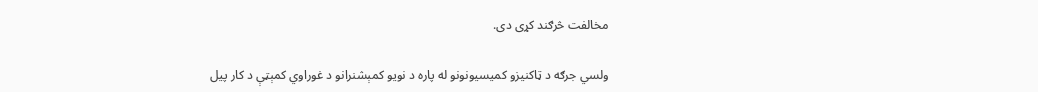مخالفت څرګند کړی دی.

ولسي جرګه د ټاکنیزو کمیسیونونو له پاره د نویو کمېشنرانو د غوراوي کمېټې د کار پیل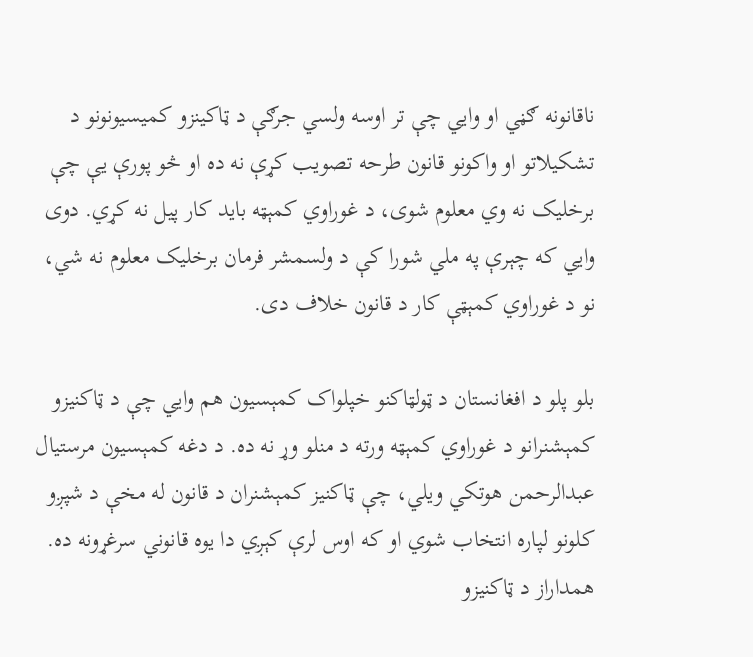ناقانونه ګڼي او وایي چې تر اوسه ولسي جرګې د ټاکینزو کمیسیونونو د تشکیلاتو او واکونو قانون طرحه تصویب کړې نه ده او څو پورې یې چې برخلیک نه وي معلوم شوی، د غوراوي کمېټه باید کار پیل نه کړي. دوی وايي که چېرې په ملي شورا کې د ولسمشر فرمان برخليک معلوم نه شي، نو د غوراوي کمېټې کار د قانون خلاف دى.

بلو پلو د افغانستان د ټولټاکنو خپلواک کمېسیون هم وايي چې د ټاکنیزو کمېشنرانو د غوراوي کمېټه ورته د منلو وړ نه ده. د دغه کمېسیون مرستیال عبدالرحمن هوتکي ویلي، چې ټاکنيز کمېشنران د قانون له مخې د شپږو کلونو لپاره انتخاب شوي او که اوس لرې کېږي دا یوه قانوني سرغړونه ده. همداراز د ټاکنيزو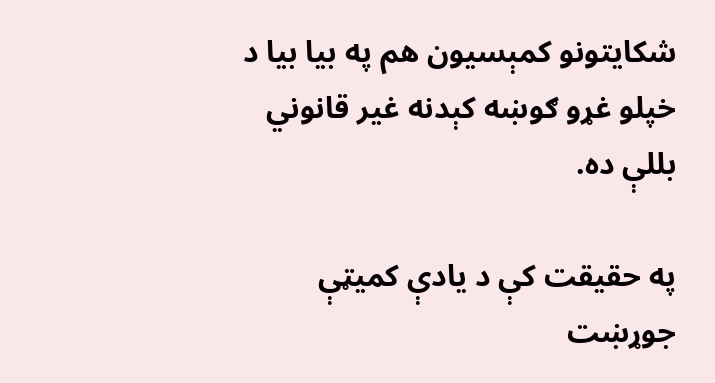شکايتونو کمېسيون هم په بيا بيا د خپلو غړو ګوښه کېدنه غير قانوني بللې ده.

په حقيقت کې د يادې کميټې جوړښت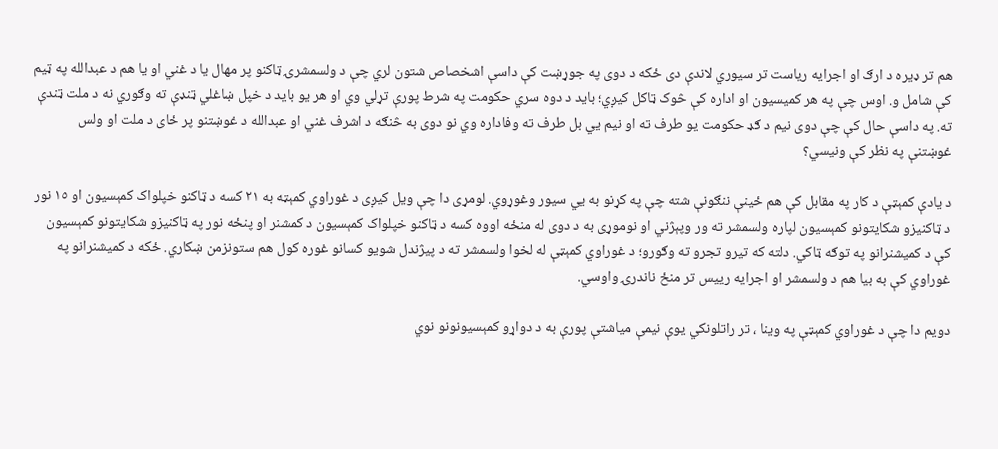هم تر ډيره د ارګ او اجرايه رياست تر سيوري لاندې دی ځکه د دوی په جوړښت کې داسې اشخصاص شتون لري چې د ولسمشرۍ ټاکنو پر مهال يا د غني او يا هم د عبدالله په ټيم کې شامل و. اوس چې په هر کميسيون او اداره کې څوک ټاکل کیږي؛ باید د دوه سري حکومت په شرط پورې تړلي وي او هر یو باید د خپل ښاغلي ټنډې ته وګوري نه د ملت ټندې ته. په داسې حال کې چې دوی نيم د ګډ حکومت يو طرف ته او نيم يي بل طرف ته وفاداره وي نو دوی به څنګه د اشرف غني او عبدالله د غوښتنو پر ځای د ملت او ولس غوښتنې په نظر کې ونيسي؟

د يادې کمېټې د کار په مقابل کې هم ځينې ننګونې شته چې په کړنو به يي سيور وغوړوي. لومړی دا چې ويل کيږی د غوراوي کمېټه به ٢١ کسه د ټاکنو خپلواک کمېسيون او ١٥ نور د ټاکنيزو شکايتونو کمېسيون لپاره ولسمشر ته ور وپېژني او نوموړی به د دوى له منځه اووه کسه د ټاکنو خپلواک کمېسيون د کمشنر او پنځه نور په ټاکنيزو شکايتونو کمېسيون کې د کميشنرانو په توګه ټاکي. دلته که تيرو تجرو ته وګورو؛ د غوراوي کمېټې له لخوا ولسمشر ته د پيژندل شويو کسانو غوره کول هم ستونزمن ښکاري. ځکه د کميشنرانو په غوراوي کې به بيا هم د ولسمشر او اجرايه رييس تر منځ ناندرۍ واوسي.

دويم دا چې د غوراوي کمېټې په وينا ، تر راتلونکي یوې نیمې میاشتې پورې به د دواړو کمېسیونونو نوي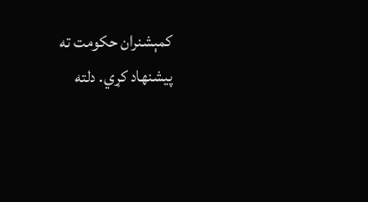کمېشنران حکومت ته پيشنهاد کړي. دلته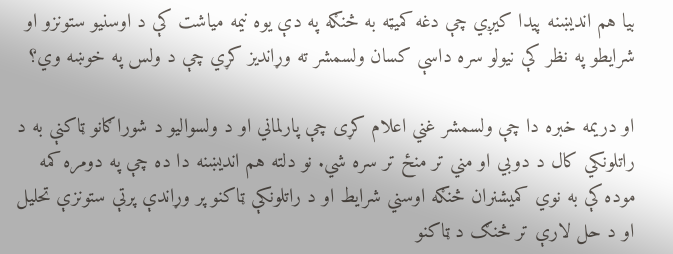بيا هم انديښنه پیدا کيږي چې دغه کميټه به څنګه په دې يوه نيمه میاشت کې د اوسنيو ستونزو او شرايطو په نظر کې نيولو سره داسې کسان ولسمشر ته وړانديز کړي چې د ولس په خوښه وي؟

او دريمه خبره دا چې ولسمشر غني اعلام کړی چې پارلماني او د ولسواليو د شوراګانو ټاکنې به د راتلونکي کال د دوبي او مني تر منځ تر سره شي. نو دلته هم انديښنه دا ده چې په دومره کمه موده کې به نوي کميشنران څنګه اوسني شرایط او د راتلونکې ټاکنو پر وړاندې پرتې ستونزې تحليل او د حل لارې تر څنګ د ټاکنو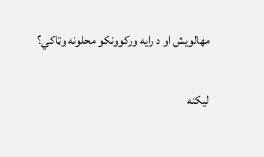مهالويش او د رايه ورکوونکو محلونه وټاکي؟

لیکنه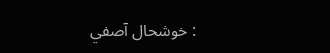: خوشحال آصفي